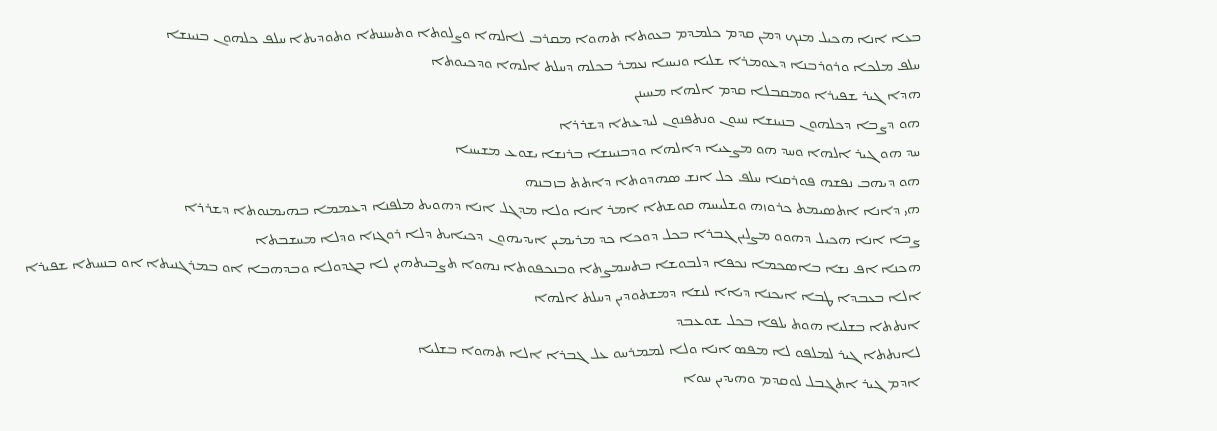ܒܥܐ ܐܢܐ ܗܟܝܠ ܡܢܟ ܕܡܢ ܩܕܡ ܟܠܡܕܡ ܒܥܘܬܐ ܬܗܘܐ ܡܩܪܒ ܠܐܠܗܐ ܘܨܠܘܬܐ ܘܬܚܢܢܬܐ ܘܬܘܕܝܬܐ ܚܠܦ ܟܠܗܘܢ ܒܢܝܢܫܐ
ܚܠܦ ܡܠܟܐ ܘܪܘܪܒܢܐ ܕܥܘܡܪܐ ܫܠܝܐ ܘܢܝܚܐ ܢܥܡܪ ܒܟܠܗ ܕܚܠܬ ܐܠܗܐ ܘܕܟܝܘܬܐ
ܗܕܐ ܓܝܪ ܫܦܝܪܐ ܘܡܩܒܠܐ ܩܕܡ ܐܠܗܐ ܡܚܝܢܢ
ܗܘ ܕܨܒܐ ܕܟܠܗܘܢ ܒܢܝܢܫܐ ܢܚܘܢ ܘܢܬܦܢܘܢ ܠܝܕܥܬܐ ܕܫܪܪܐ
ܚܕ ܗܘ ܓܝܪ ܐܠܗܐ ܘܚܕ ܗܘ ܡܨܥܝܐ ܕܐܠܗܐ ܘܕܒܢܝܢܫܐ ܒܪܢܫܐ ܝܫܘܥ ܡܫܝܚܐ
ܗܘ ܕܝܗܒ ܢܦܫܗ ܦܘܪܩܢܐ ܚܠܦ ܟܠ ܐܢܫ ܤܗܕܘܬܐ ܕܐܬܬ ܒܙܒܢܗ
ܗܝ ܕܐܢܐ ܐܬܤܝܡܬ ܟܪܘܙܗ ܘܫܠܝܚܗ ܩܘܫܬܐ ܐܡܪ ܐܢܐ ܘܠܐ ܡܕܓܠ ܐܢܐ ܕܗܘܝܬ ܡܠܦܢܐ ܕܥܡܡܐ ܒܗܝܡܢܘܬܐ ܕܫܪܪܐ
ܨܒܐ ܐܢܐ ܗܟܝܠ ܕܗܘܘ ܡܨܠܝܢ ܓܒܪܐ ܒܟܠ ܕܘܟܐ ܟܕ ܡܪܝܡܝܢ ܐܝܕܝܗܘܢ ܕܟܝܐܝܬ ܕܠܐ ܪܘܓܙܐ ܘܕܠܐ ܡܚܫܒܬܐ
ܗܟܢܐ ܐܦ ܢܫܐ ܒܐܤܟܡܐ ܢܟܦܐ ܕܠܒܘܫܐ ܒܬܚܡܨܬܐ ܘܒܢܟܦܘܬܐ ܢܗܘܐ ܬܨܒܝܬܗܝܢ ܠܐ ܒܓܕܘܠܐ ܘܒܕܗܒܐ ܐܘ ܒܡܪܓܢܝܬܐ ܐܘ ܒܢܚܬܐ ܫܦܝܪܐ
ܐܠܐ ܒܥܒܕܐ ܛܒܐ ܐܝܟܢܐ ܕܝܐܐ ܠܢܫܐ ܕܡܫܬܘܕܝܢ ܕܚܠܬ ܐܠܗܐ
ܐܢܬܬܐ ܒܫܠܝܐ ܗܘܬ ܝܠܦܐ ܒܟܠ ܫܘܥܒܕ
ܠܐܢܬܬܐ ܓܝܪ ܠܡܠܦܘ ܠܐ ܡܦܤ ܐܢܐ ܘܠܐ ܠܡܡܪܚܘ ܥܠ ܓܒܪܐ ܐܠܐ ܬܗܘܐ ܒܫܠܝܐ
ܐܕܡ ܓܝܪ ܐܬܓܒܠ ܠܘܩܕܡ ܘܗܝܕܝܢ ܚܘܐ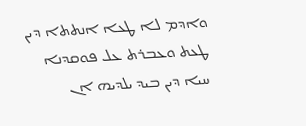ܘܐܕܡ ܠܐ ܛܥܐ ܐܢܬܬܐ ܕܝܢ ܛܥܬ ܘܥܒܪܬ ܥܠ ܦܘܩܕܢܐ
ܚܝܐ ܕܝܢ ܒܝܕ ܝܠܕܝܗ ܐܢ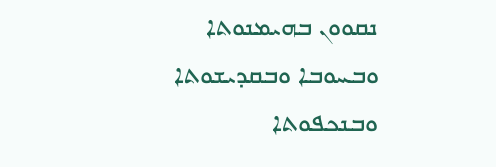ܢܩܘܘܢ ܒܗܝܡܢܘܬܐ ܘܒܚܘܒܐ ܘܒܩܕܝܫܘܬܐ ܘܒܢܟܦܘܬܐ